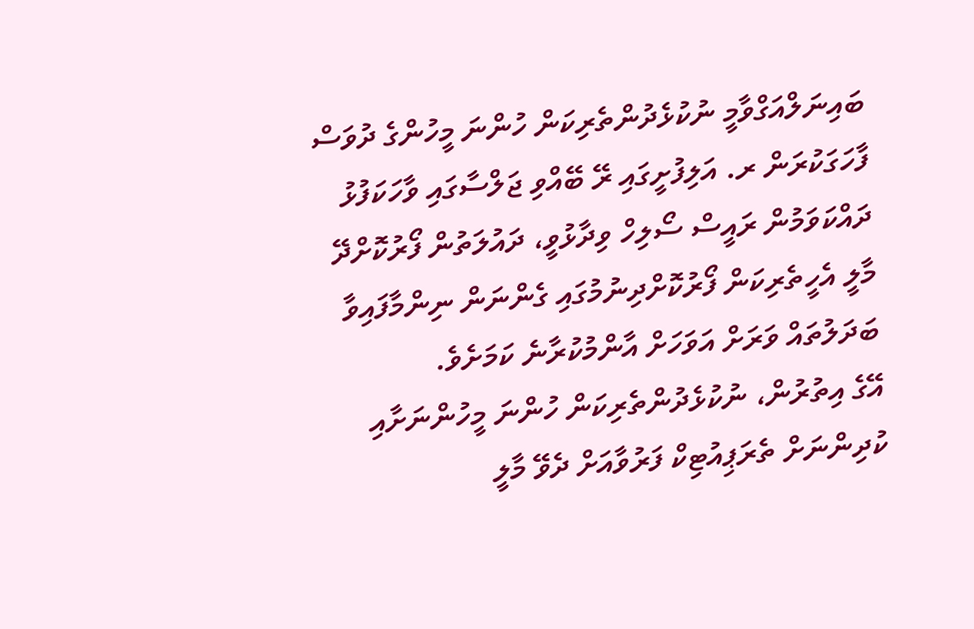ބައިނަލްއަގްވާމީ ނުކުޅެދުންތެރިކަން ހުންނަ މީހުންގެ ދުވަސް ފާހަގަކުރަން ރ. އަލިފުށީގައި ރޭ ބޭއްވި ޖަލްސާގައި ވާހަކަފުޅު ދައްކަވަމުން ރައީސް ސޯލިހް ވިދާޅުވީ، ދައުލަތުން ފޯރުކޮށްދޭ މާލީ އެހީތެރިކަން ފޯރުކޮށްދިނުމުގައި ގެންނަން ނިންމާފައިވާ ބަދަލުތައް ވަރަށް އަވަހަށް އާންމުކުރާނެ ކަމަށެވެ.
އޭގެ އިތުރުން، ނުކުޅެދުންތެރިކަން ހުންނަ މީހުންނަށާއި ކުދިންނަށް ތެރަޕިއުޓިކް ފަރުވާއަށް ދެވޭ މާލީ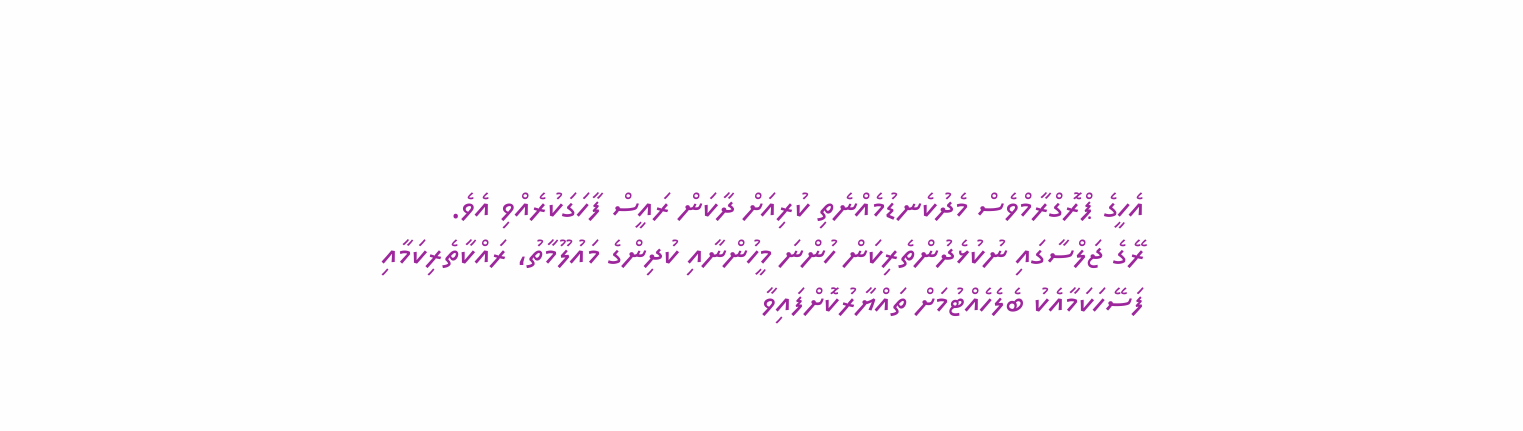އެހީގެ ޕްރޮގްރާމްވެސް މެދުކެނޑުމެއްނެތި ކުރިއަށް ދާކަން ރައީސް ފާހަގަކުރެއްވި އެވެ.
ރޭގެ ޖަލްސާގައި ނުކުޅެދުންތެރިކަން ހުންނަ މީހުންނާއި ކުދިންގެ މައުލޫމާތު، ރައްކާތެރިކަމާއި ފަސޭހަކަމާއެކު ބެލެހެއްޓުމަށް ތައްޔާރުކޮށްފައިވާ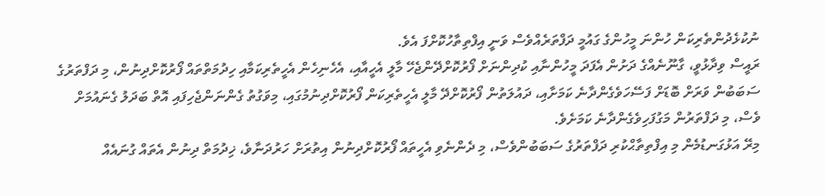ނުކުޅެދުންތެރިކަން ހުންނަ މީހުންގެ ގައުމީ ދަފްތަރެއްވެސް ވަނީ އިފްތިތާހުކޮށްފަ އެވެ.
ރައީސް ވިދާޅުވީ، ގާނޫނެއްގެ ދަށުން އެފަދަ މީހުންނާއި ކުދިންނަށް ފޯރުކޮށްދޭންޖެހޭ މާލީ އެހީއާއި، އެހެނިހެން އެހީތެރިކަމާއި ހިދުމަތްތައް ފޯރުކޮށްދިނުން، މި ދަފްތަރުގެ ސަބަބުން ވަރަށް ބޮޑަށް ފަސޭހަވެގެންދާނެ ކަމަށާއި، ދައުލަތުން ފޯރުކޮށްދޭ މާލީ އެހީތެރިކަން ފޯރުކޮށްދިނުމުގައި، މިވަގުތު ގެންނަންޖެހިފައި އޮތް ބަދަލު ގެނައުމަށް ވެސް، މި ދަފްތަރުން މަގުފަހިވެގެންދާނެ ކަމަށެވެ.
މިރޭ އަޅުގަނޑުމެން މި އިފްތިތާޙްކުރި ދަފްތަރުގެ ސަބަބުންވެސް، މި ދެންނެވި އެހީތައް ފޯރުކޮށްދިނުން އިތުރަށް ހަރުދަނާވެ، ޚިދުމަތް ދިނުން އެތައް ގުނައެއް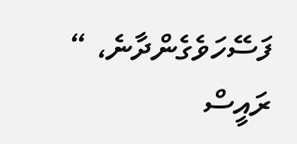ފަސޭހަވެގެންދާނެ، “ ރައީސް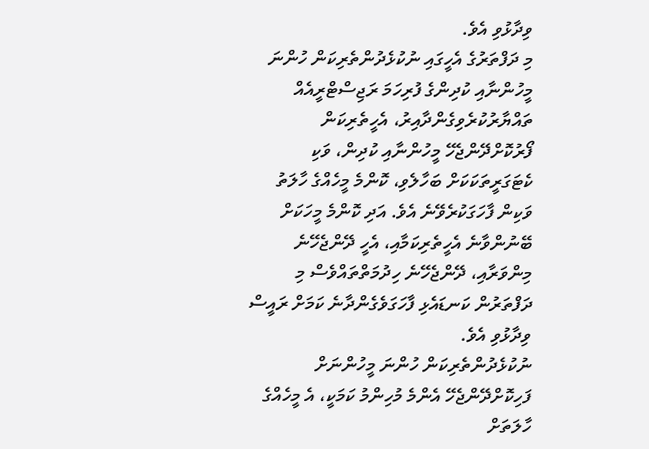ވިދާޅުވި އެވެ.
މި ދަފްތަރުގެ އެހީގައި ނުކުޅެދުންތެރިކަން ހުންނަ މީހުންނާއި ކުދިންގެ ފުރިހަމަ ރަޖިސްޓްރީއެއް ތައްޔާރުކުރެވިގެންދާއިރު، އެހީތެރިކަން ފޯރުކޮށްދޭންޖެހޭ މީހުންނާއި ކުދިން، ވަކި ކެޓަގަރީތަކަކަށް ބަހާލެވި، ކޮންމެ މީހެއްގެ ހާލަތު ވަކިން ފާހަގަކުރެވޭނެ އެވެ. އަދި ކޮންމެ މީހަކަށް ބޭނުންވާނެ އެހީތެރިކަމާއި، އެހީ ދޭންޖެހޭނެ މިންވަރާއި، ދޭންޖެހޭނެ ހިދުމަތްތައްވެސް މި ދަފްތަރުން ކަނޑައެޅި ފާހަގަވެގެންދާނެ ކަމަށް ރައީސް ވިދާޅުވި އެވެ.
ނުކުޅެދުންތެރިކަން ހުންނަ މީހުންނަށް ފަހިކޮށްދޭންޖެހޭ އެންމެ މުހިންމު ކަމަކީ، އެ މީހެއްގެ ހާލަތަށް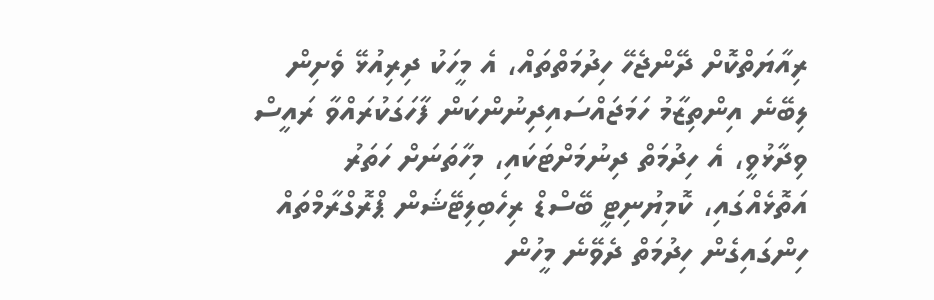ރިއާޔަތްކޮށް ދޭންޖެހޭ ހިދުމަތްތައް، އެ މީހަކު ދިރިއުޅޭ ވެށިން ލިބޭނެ އިންތިޒާމު ހަމަޖައްސައިދިނުންކަން ފާހަގަކުރައްވާ ރައީސް ވިދާޅުވީ، އެ ހިދުމަތް ދިނުމަށްޓަކައި، މިހާތަނަށް ހަތަރު އަތޮޅެއްގައި، ކޮމިޔުނިޓީ ބޭސްޑް ރިހެބިލިޓޭޝަން ޕްރޮގްރާމްތައް ހިންގައިގެން ހިދުމަތް ދެވޭނެ މީހުން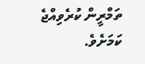ތަމްރީން ކުރެވިއްޖެ ކަމަށެވެ.